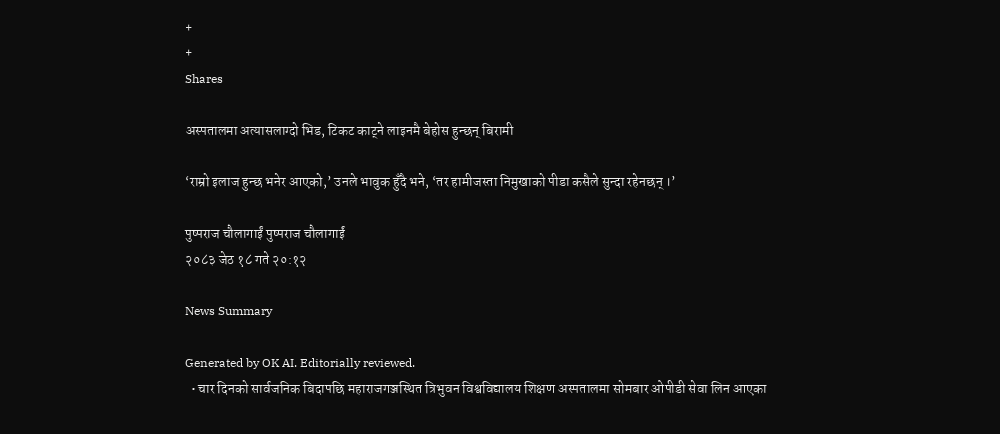+
+
Shares

अस्पतालमा अत्यासलाग्दो भिड, टिकट काट्ने लाइनमै बेहोस हुन्छन् बिरामी

‘राम्रो इलाज हुन्छ भनेर आएको,’ उनले भावुक हुँदै भने, ‘तर हामीजस्ता निमुखाको पीडा कसैले सुन्दा रहेनछन् ।’

पुष्पराज चौलागाईं पुष्पराज चौलागाईं
२०८३ जेठ १८ गते २०:१२

News Summary

Generated by OK AI. Editorially reviewed.
  • चार दिनको सार्वजनिक बिदापछि महाराजगञ्जस्थित त्रिभुवन विश्वविद्यालय शिक्षण अस्पतालमा सोमबार ओपीडी सेवा लिन आएका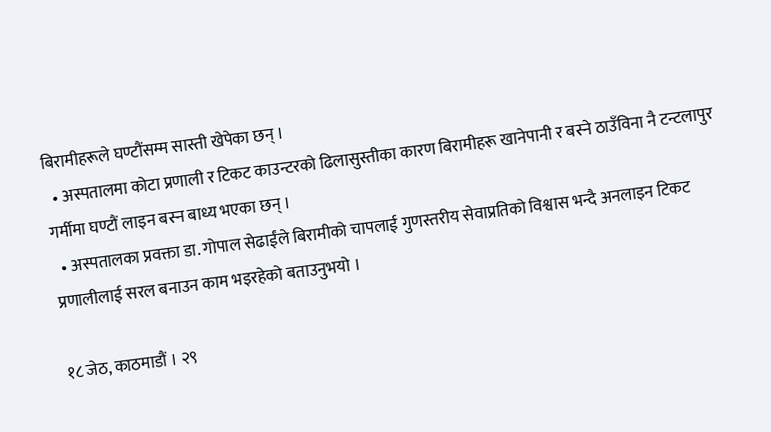बिरामीहरूले घण्टौंसम्म सास्ती खेपेका छन् ।
  • अस्पतालमा कोटा प्रणाली र टिकट काउन्टरको ढिलासुस्तीका कारण बिरामीहरू खानेपानी र बस्ने ठाउँविना नै टन्टलापुर गर्मीमा घण्टौं लाइन बस्न बाध्य भएका छन् ।
  • अस्पतालका प्रवक्ता डा. गोपाल सेढाईंले बिरामीको चापलाई गुणस्तरीय सेवाप्रतिको विश्वास भन्दै अनलाइन टिकट प्रणालीलाई सरल बनाउन काम भइरहेको बताउनुभयो ।

१८ जेठ, काठमाडौं । २९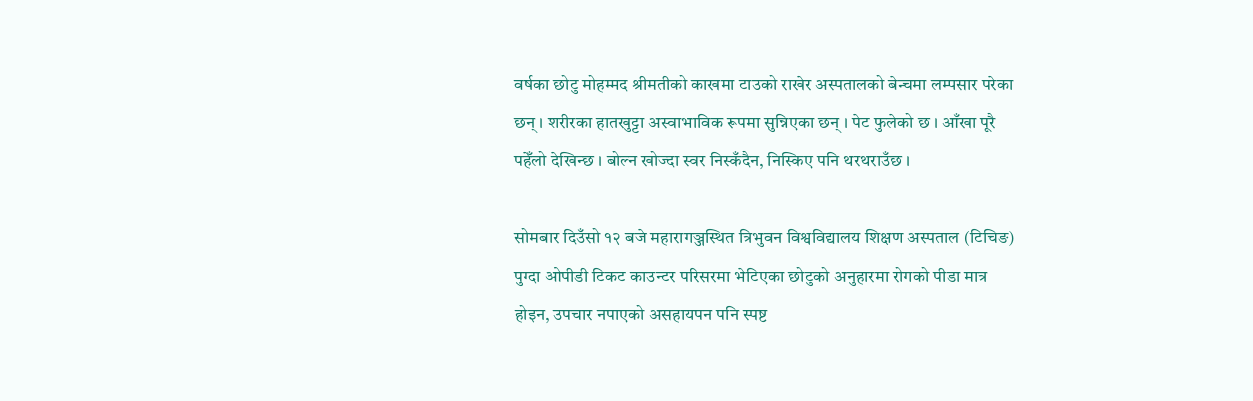वर्षका छोटु मोहम्मद श्रीमतीको काखमा टाउको राखेर अस्पतालको बेन्चमा लम्पसार परेका छन् । शरीरका हातखुट्टा अस्वाभाविक रूपमा सुन्निएका छन् । पेट फुलेको छ । आँखा पूरै पहेँलो देखिन्छ । बोल्न खोज्दा स्वर निस्कँदैन, निस्किए पनि थरथराउँछ ।

सोमबार दिउँसो १२ बजे महारागञ्जस्थित त्रिभुवन विश्वविद्यालय शिक्षण अस्पताल (टिचिङ) पुग्दा ओपीडी टिकट काउन्टर परिसरमा भेटिएका छोटुको अनुहारमा रोगको पीडा मात्र होइन, उपचार नपाएको असहायपन पनि स्पष्ट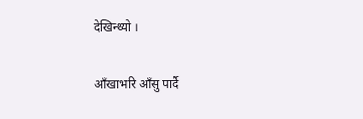देखिन्थ्यो ।

आँखाभरि आँसु पार्दै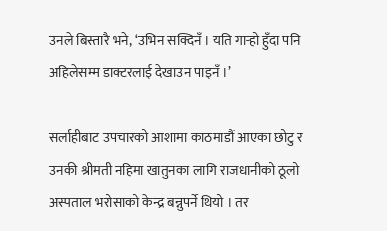उनले बिस्तारै भने, ‘उभिन सक्दिनँ । यति गार्‍हो हुँदा पनि अहिलेसम्म डाक्टरलाई देखाउन पाइनँ ।’

सर्लाहीबाट उपचारको आशामा काठमाडौं आएका छोटु र उनकी श्रीमती नहिमा खातुनका लागि राजधानीको ठूलो अस्पताल भरोसाको केन्द्र बन्नुपर्ने थियो । तर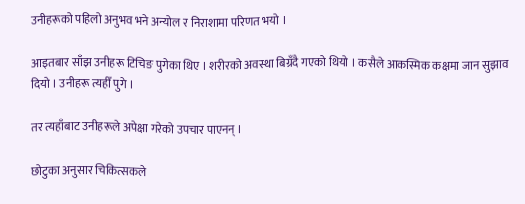उनीहरूको पहिलो अनुभव भने अन्योल र निराशामा परिणत भयो ।

आइतबार साँझ उनीहरू टिचिङ पुगेका थिए । शरीरको अवस्था बिग्रँदै गएको थियो । कसैले आकस्मिक कक्षमा जान सुझाव दियो । उनीहरू त्यहीँ पुगे ।

तर त्यहाँबाट उनीहरूले अपेक्षा गरेको उपचार पाएनन् ।

छोटुका अनुसार चिकित्सकले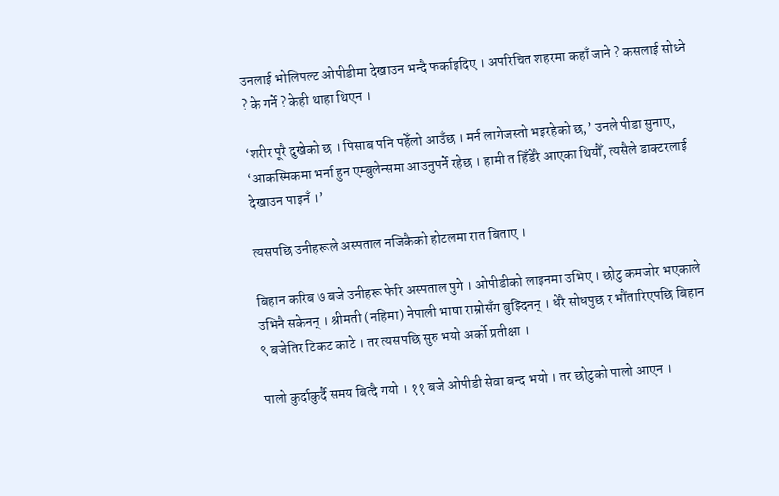उनलाई भोलिपल्ट ओपीडीमा देखाउन भन्दै फर्काइदिए । अपरिचित शहरमा कहाँ जाने ? कसलाई सोध्ने ? के गर्ने ? केही थाहा थिएन ।

‘शरीर पूरै दुखेको छ । पिसाब पनि पहेँलो आउँछ । मर्न लागेजस्तो भइरहेको छ,’ उनले पीडा सुनाए, ‘आकस्मिकमा भर्ना हुन एम्बुलेन्समा आउनुपर्ने रहेछ । हामी त हिँडेरै आएका थियौँ, त्यसैले डाक्टरलाई देखाउन पाइनँ ।’

त्यसपछि उनीहरूले अस्पताल नजिकैको होटलमा रात बिताए ।

बिहान करिब ७ बजे उनीहरू फेरि अस्पताल पुगे । ओपीडीको लाइनमा उभिए । छोटु कमजोर भएकाले उभिनै सकेनन् । श्रीमती (नहिमा) नेपाली भाषा राम्रोसँग बुझ्दिनन् । धेरै सोधपुछ र भौंतारिएपछि बिहान ९ बजेतिर टिकट काटे । तर त्यसपछि सुरु भयो अर्को प्रतीक्षा ।

पालो कुर्दाकुर्दै समय बित्दै गयो । ११ बजे ओपीडी सेवा बन्द भयो । तर छोटुको पालो आएन ।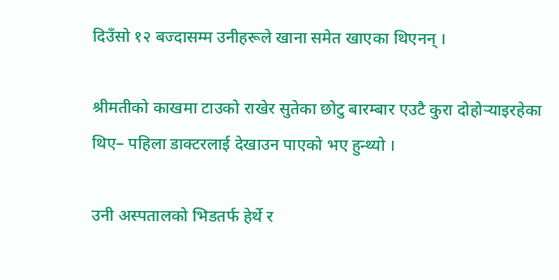दिउँसो १२ बज्दासम्म उनीहरूले खाना समेत खाएका थिएनन् ।

श्रीमतीको काखमा टाउको राखेर सुतेका छोटु बारम्बार एउटै कुरा दोहोर्‍याइरहेका थिए– पहिला डाक्टरलाई देखाउन पाएको भए हुन्थ्यो ।

उनी अस्पतालको भिडतर्फ हेर्थे र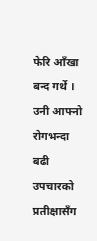फेरि आँखा बन्द गर्थे । उनी आफ्नो रोगभन्दा बढी उपचारको प्रतीक्षासँग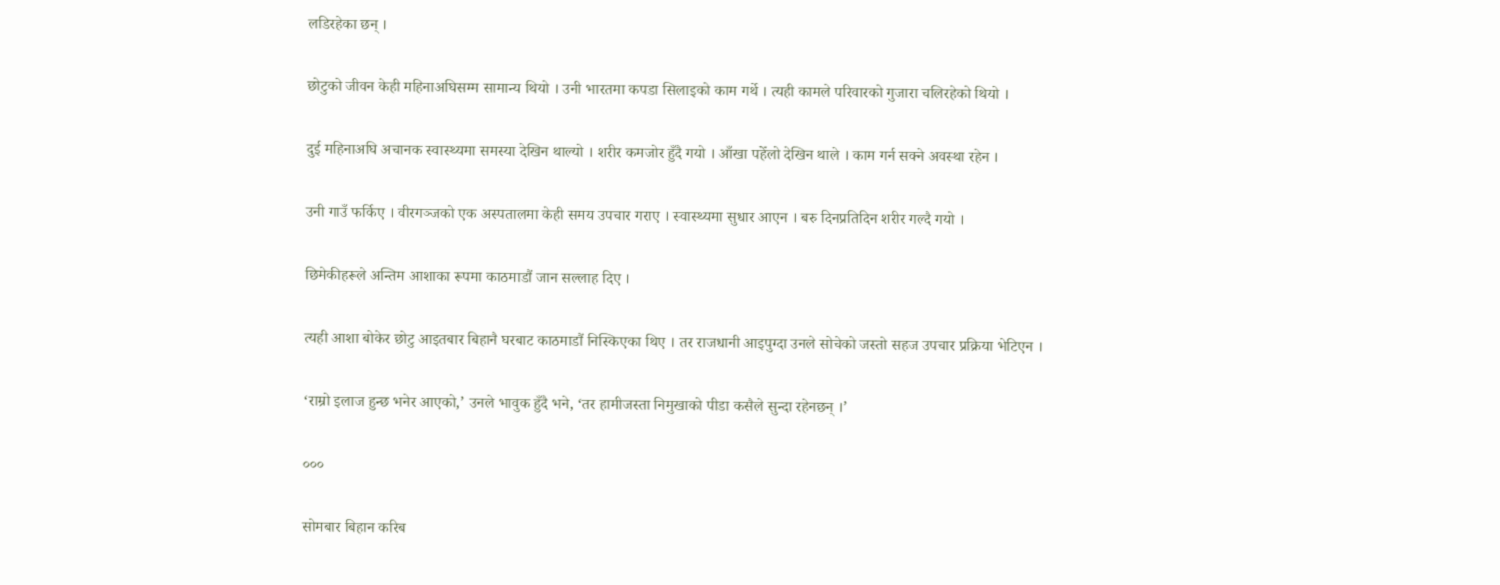लडिरहेका छन् ।

छोटुको जीवन केही महिनाअघिसम्म सामान्य थियो । उनी भारतमा कपडा सिलाइको काम गर्थे । त्यही कामले परिवारको गुजारा चलिरहेको थियो ।

दुई महिनाअघि अचानक स्वास्थ्यमा समस्या देखिन थाल्यो । शरीर कमजोर हुँदै गयो । आँखा पहेँलो देखिन थाले । काम गर्न सक्ने अवस्था रहेन ।

उनी गाउँ फर्किए । वीरगञ्जको एक अस्पतालमा केही समय उपचार गराए । स्वास्थ्यमा सुधार आएन । बरु दिनप्रतिदिन शरीर गल्दै गयो ।

छिमेकीहरूले अन्तिम आशाका रूपमा काठमाडौं जान सल्लाह दिए ।

त्यही आशा बोकेर छोटु आइतबार बिहानै घरबाट काठमाडौं निस्किएका थिए । तर राजधानी आइपुग्दा उनले सोचेको जस्तो सहज उपचार प्रक्रिया भेटिएन ।

‘राम्रो इलाज हुन्छ भनेर आएको,’ उनले भावुक हुँदै भने, ‘तर हामीजस्ता निमुखाको पीडा कसैले सुन्दा रहेनछन् ।’

०००

सोमबार बिहान करिब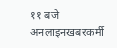११ बजे अनलाइनखबरकर्मी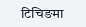टिचिङमा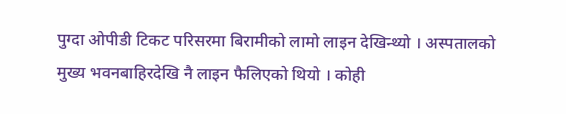पुग्दा ओपीडी टिकट परिसरमा बिरामीको लामो लाइन देखिन्थ्यो । अस्पतालको मुख्य भवनबाहिरदेखि नै लाइन फैलिएको थियो । कोही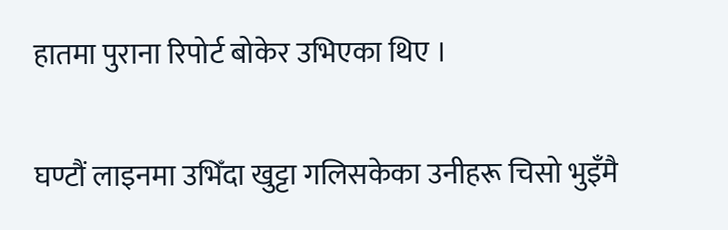हातमा पुराना रिपोर्ट बोकेर उभिएका थिए ।

घण्टौं लाइनमा उभिँदा खुट्टा गलिसकेका उनीहरू चिसो भुइँमै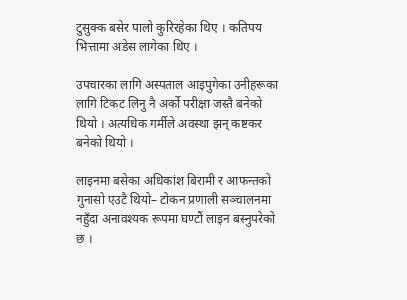टुसुक्क बसेर पालो कुरिरहेका थिए । कतिपय भित्तामा अडेस लागेका थिए ।

उपचारका लागि अस्पताल आइपुगेका उनीहरूका लागि टिकट लिनु नै अर्को परीक्षा जस्तै बनेको थियो । अत्यधिक गर्मीले अवस्था झन् कष्टकर बनेको थियो ।

लाइनमा बसेका अधिकांश बिरामी र आफन्तको गुनासो एउटै थियो– टोकन प्रणाली सञ्चालनमा नहुँदा अनावश्यक रूपमा घण्टौं लाइन बस्नुपरेको छ ।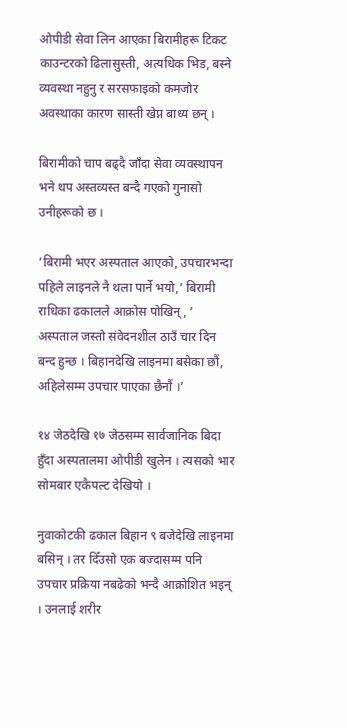ओपीडी सेवा लिन आएका बिरामीहरू टिकट काउन्टरको ढिलासुस्ती, अत्यधिक भिड, बस्ने व्यवस्था नहुनु र सरसफाइको कमजोर अवस्थाका कारण सास्ती खेप्न बाध्य छन् ।

बिरामीको चाप बढ्दै जाँदा सेवा व्यवस्थापन भने थप अस्तव्यस्त बन्दै गएको गुनासो उनीहरूको छ ।

‘बिरामी भएर अस्पताल आएको, उपचारभन्दा पहिले लाइनले नै थला पार्ने भयो,’ बिरामी राधिका ढकालले आक्रोस पोखिन्, ‘ अस्पताल जस्तो संवेदनशील ठाउँ चार दिन बन्द हुन्छ । बिहानदेखि लाइनमा बसेका छौं, अहिलेसम्म उपचार पाएका छैनौं ।’

१४ जेठदेखि १७ जेठसम्म सार्वजानिक बिदा हुँदा अस्पतालमा ओपीडी खुलेन । त्यसको भार सोमबार एकैपल्ट देखियो ।

नुवाकोटकी ढकाल बिहान ९ बजेदेखि लाइनमा बसिन् । तर दिँउसो एक बज्दासम्म पनि उपचार प्रक्रिया नबढेको भन्दै आक्रोशित भइन् । उनलाई शरीर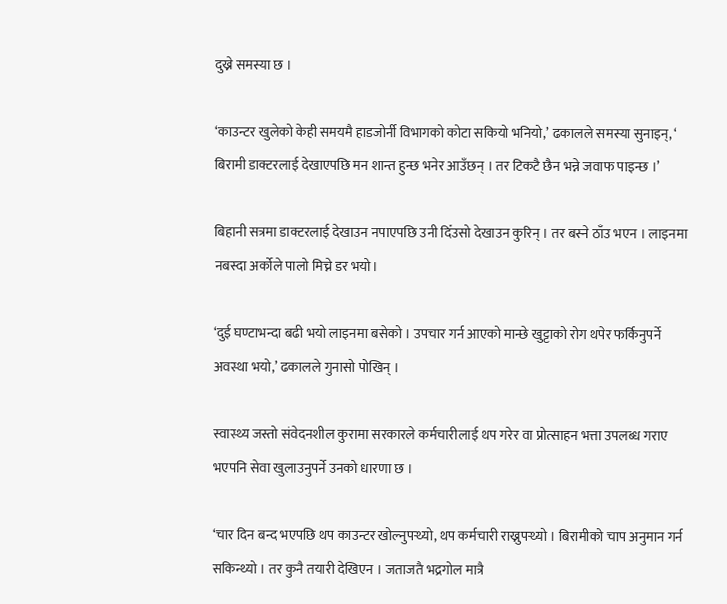दुख्ने समस्या छ ।

‘काउन्टर खुलेको केही समयमै हाडजोर्नी विभागको कोटा सकियो भनियो,’ ढकालले समस्या सुनाइन्, ‘ बिरामी डाक्टरलाई देखाएपछि मन शान्त हुन्छ भनेर आउँछन् । तर टिकटै छैन भन्ने जवाफ पाइन्छ ।’

बिहानी सत्रमा डाक्टरलाई देखाउन नपाएपछि उनी दिँउसो देखाउन कुरिन् । तर बस्ने ठाँउ भएन । लाइनमा नबस्दा अर्कोले पालो मिच्ने डर भयो।

‘दुई घण्टाभन्दा बढी भयो लाइनमा बसेको । उपचार गर्न आएको मान्छे खुट्टाको रोग थपेर फर्किनुपर्ने अवस्था भयो,’ ढकालले गुनासो पोखिन् ।

स्वास्थ्य जस्तो संवेदनशील कुरामा सरकारले कर्मचारीलाई थप गरेर वा प्रोत्साहन भत्ता उपलब्ध गराए भएपनि सेवा खुलाउनुपर्ने उनको धारणा छ ।

‘चार दिन बन्द भएपछि थप काउन्टर खोल्नुपर्‍थ्यो, थप कर्मचारी राख्नुपर्‍थ्यो । बिरामीको चाप अनुमान गर्न सकिन्थ्यो । तर कुनै तयारी देखिएन । जताजतै भद्रगोल मात्रै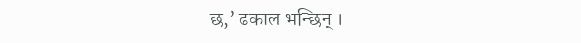छ,’ ढकाल भन्छिन् ।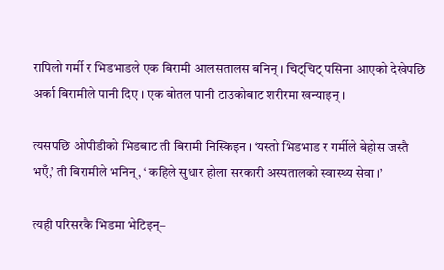रापिलो गर्मी र भिडभाडले एक बिरामी आलसतालस बनिन् । चिट्चिट् पसिना आएको देखेपछि अर्का बिरामीले पानी दिए । एक बोतल पानी टाउकोबाट शरीरमा खन्याइन् ।

त्यसपछि ओपीडीको भिडबाट ती बिरामी निस्किइन । ‘यस्तो भिडभाड र गर्मीले बेहोस जस्तै भएँ,’ ती बिरामीले भनिन्, ‘ कहिले सुधार होला सरकारी अस्पतालको स्वास्थ्य सेवा ।’

त्यही परिसरकै भिडमा भेटिइन्–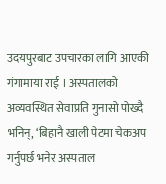उदयपुरबाट उपचारका लागि आएकी गंगामाया राई । अस्पतालको अव्यवस्थित सेवाप्रति गुनासो पोख्दै भनिन्, ‘बिहानै खाली पेटमा चेकअप गर्नुपर्छ भनेर अस्पताल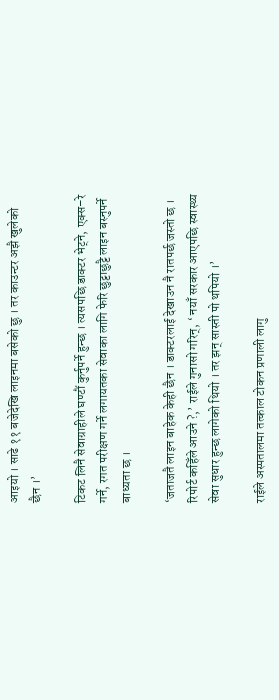आइयो । साढे ११ बजेदेखि लाइनमा बसेको छु । तर काउन्टर अझै खुलेको छैन ।’

टिकट लिनै सेवाग्राहीले घण्टौं कुर्नुपर्ने हुन्छ । त्यसपछि डाक्टर भेट्ने, एक्स–रे गर्ने, रगत परीक्षण गर्ने लगायतका सेवाका लागि फेरि छुट्टाछुट्टै लाइन बस्नुपर्ने बाध्यता छ ।

‘जताजतै लाइन बाहेक केही छैन । डाक्टरलाई देखाउन नै रातपर्छ जस्तो छ । रिपोर्ट कहिँले आउने ?,’ राईले गुनासो गरिन्, ‘ नयाँ सरकार आएपछि स्वास्थ्य सेवा सुधार हुन्छ लागेको थियो । तर झन् सास्ती पो थपियो ।’

राईले अस्पतालमा तत्काल टोकन प्रणाली लागु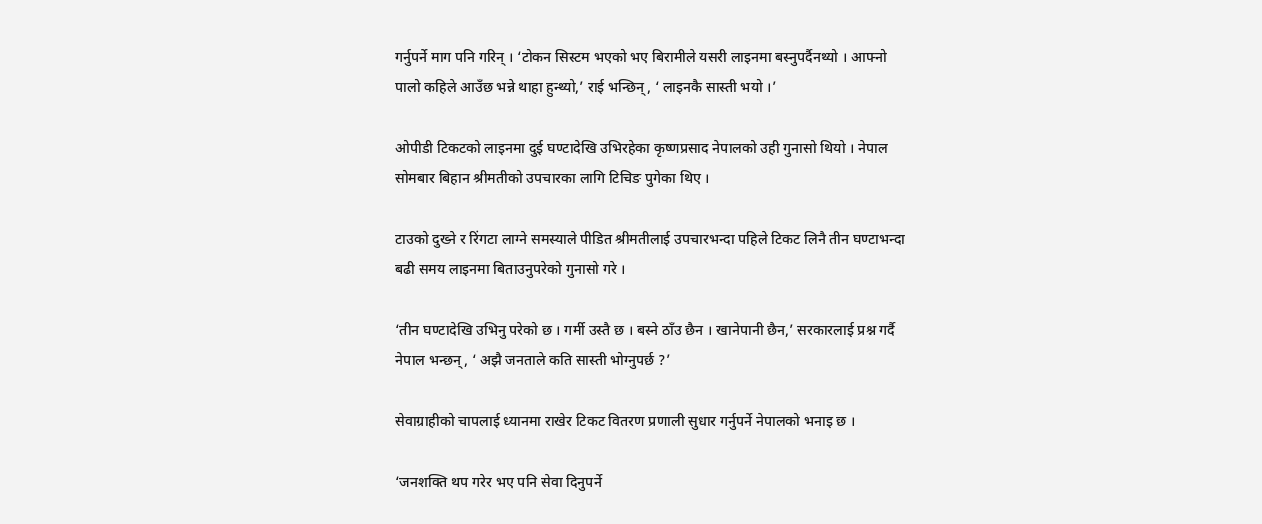गर्नुपर्ने माग पनि गरिन् । ‘टोकन सिस्टम भएको भए बिरामीले यसरी लाइनमा बस्नुपर्दैनथ्यो । आफ्नो पालो कहिले आउँछ भन्ने थाहा हुन्थ्यो,’ राई भन्छिन्, ‘ लाइनकै सास्ती भयो ।’

ओपीडी टिकटको लाइनमा दुई घण्टादेखि उभिरहेका कृष्णप्रसाद नेपालको उही गुनासो थियो । नेपाल सोमबार बिहान श्रीमतीको उपचारका लागि टिचिङ पुगेका थिए ।

टाउको दुख्ने र रिंगटा लाग्ने समस्याले पीडित श्रीमतीलाई उपचारभन्दा पहिले टिकट लिनै तीन घण्टाभन्दा बढी समय लाइनमा बिताउनुपरेको गुनासो गरे ।

‘तीन घण्टादेखि उभिनु परेको छ । गर्मी उस्तै छ । बस्ने ठाँउ छैन । खानेपानी छैन,’ सरकारलाई प्रश्न गर्दै नेपाल भन्छन्, ‘ अझै जनताले कति सास्ती भोग्नुपर्छ ?’

सेवाग्राहीको चापलाई ध्यानमा राखेर टिकट वितरण प्रणाली सुधार गर्नुपर्ने नेपालको भनाइ छ ।

‘जनशक्ति थप गरेर भए पनि सेवा दिनुपर्ने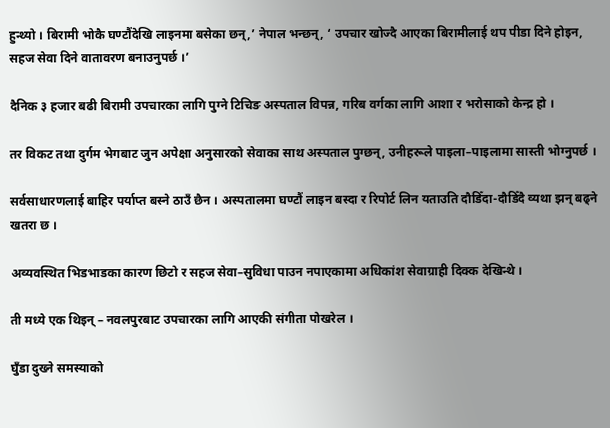हुन्थ्यो । बिरामी भोकै घण्टौंदेखि लाइनमा बसेका छन्,’ नेपाल भन्छन्, ‘ उपचार खोज्दै आएका बिरामीलाई थप पीडा दिने होइन, सहज सेवा दिने वातावरण बनाउनुपर्छ ।’

दैनिक ३ हजार बढी बिरामी उपचारका लागि पुग्ने टिचिङ अस्पताल विपन्न, गरिब वर्गका लागि आशा र भरोसाको केन्द्र हो ।

तर विकट तथा दुर्गम भेगबाट जुन अपेक्षा अनुसारको सेवाका साथ अस्पताल पुग्छन्, उनीहरूले पाइला–पाइलामा सास्ती भोग्नुपर्छ ।

सर्वसाधारणलाई बाहिर पर्याप्त बस्ने ठाउँ छैन । अस्पतालमा घण्टौं लाइन बस्दा र रिपोर्ट लिन यताउति दौडिँदा-दौडिँदै व्यथा झन् बढ्ने खतरा छ ।

अव्यवस्थित भिडभाडका कारण छिटो र सहज सेवा–सुविधा पाउन नपाएकामा अधिकांश सेवाग्राही दिक्क देखिन्थे ।

ती मध्ये एक थिइन् – नवलपुरबाट उपचारका लागि आएकी संगीता पोखरेल ।

घुँडा दुख्ने समस्याको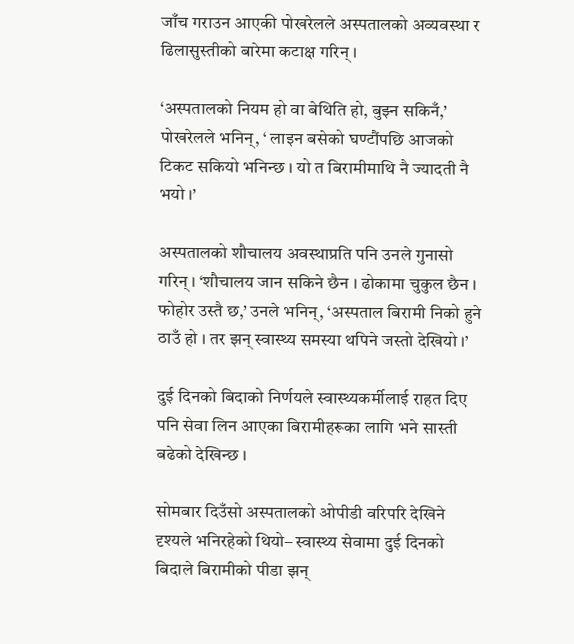जाँच गराउन आएकी पोखरेलले अस्पतालको अव्यवस्था र ढिलासुस्तीको बारेमा कटाक्ष गरिन् ।

‘अस्पतालको नियम हो वा बेथिति हो, बुझ्न सकिनँ,’ पोखरेलले भनिन्, ‘ लाइन बसेको घण्टौंपछि आजको टिकट सकियो भनिन्छ । यो त बिरामीमाथि नै ज्यादती नै भयो ।’

अस्पतालको शौचालय अवस्थाप्रति पनि उनले गुनासो गरिन् । ‘शौचालय जान सकिने छैन । ढोकामा चुकुल छैन । फोहोर उस्तै छ,’ उनले भनिन्, ‘अस्पताल बिरामी निको हुने ठाउँ हो । तर झन् स्वास्थ्य समस्या थपिने जस्तो देखियो ।’

दुई दिनको बिदाको निर्णयले स्वास्थ्यकर्मीलाई राहत दिए पनि सेवा लिन आएका बिरामीहरूका लागि भने सास्ती बढेको देखिन्छ ।

सोमबार दिउँसो अस्पतालको ओपीडी वरिपरि देखिने दृश्यले भनिरहेको थियो– स्वास्थ्य सेवामा दुई दिनको बिदाले बिरामीको पीडा झन्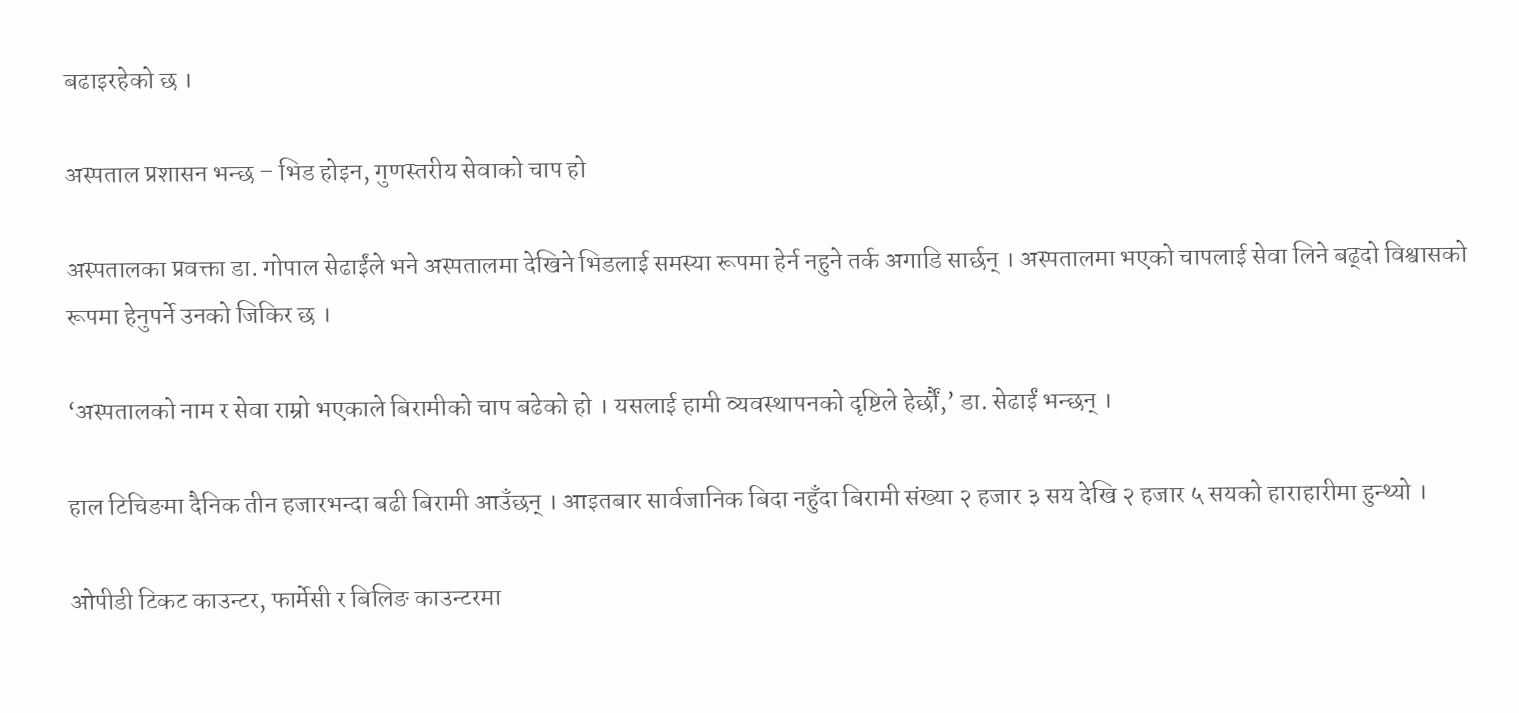बढाइरहेको छ ।

अस्पताल प्रशासन भन्छ – भिड होइन, गुणस्तरीय सेवाको चाप हो

अस्पतालका प्रवक्ता डा. गोपाल सेढाईंले भने अस्पतालमा देखिने भिडलाई समस्या रूपमा हेर्न नहुने तर्क अगाडि सार्छन् । अस्पतालमा भएको चापलाई सेवा लिने बढ्दो विश्वासको रूपमा हेनुपर्ने उनको जिकिर छ ।

‘अस्पतालको नाम र सेवा राम्रो भएकाले बिरामीको चाप बढेको हो । यसलाई हामी व्यवस्थापनको दृष्टिले हेर्छौं,’ डा. सेढाईं भन्छन् ।

हाल टिचिङमा दैनिक तीन हजारभन्दा बढी बिरामी आउँछन् । आइतबार सार्वजानिक बिदा नहुँदा बिरामी संख्या २ हजार ३ सय देखि २ हजार ५ सयको हाराहारीमा हुन्थ्यो ।

ओपीडी टिकट काउन्टर, फार्मेसी र बिलिङ काउन्टरमा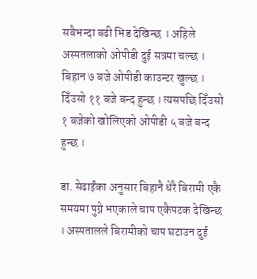सबैभन्दा बढी भिड देखिन्छ । अहिले अस्पतलाको ओपीडी दुई सत्रमा चल्छ । बिहान ७ बजे ओपीडी काउन्टर खुल्छ । दिँउसो ११ बजे बन्द हुन्छ । त्यसपछि दिँउसो १ बजेको खोलिएको ओपीडी ५ बजे बन्द हुन्छ ।

डा. सेढाईंका अनुसार बिहानै धेरै बिरामी एकै समयमा पुग्ने भएकाले चाप एकैपटक देखिन्छ । अस्पतालले बिरामीको चाप घटाउन दुई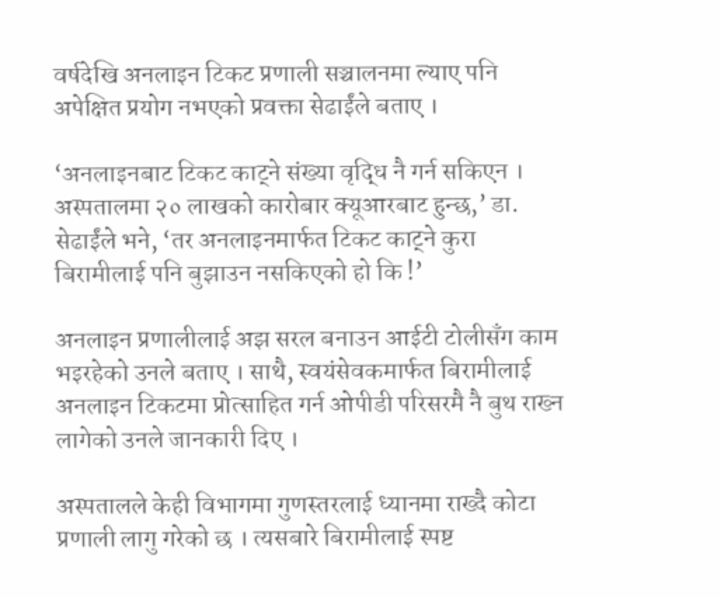वर्षदेखि अनलाइन टिकट प्रणाली सञ्चालनमा ल्याए पनि अपेक्षित प्रयोग नभएको प्रवक्ता सेढाईंले बताए ।

‘अनलाइनबाट टिकट काट्ने संख्या वृद्धि नै गर्न सकिएन । अस्पतालमा २० लाखको कारोबार क्यूआरबाट हुन्छ,’ डा. सेढाईंले भने, ‘तर अनलाइनमार्फत टिकट काट्ने कुरा बिरामीलाई पनि बुझाउन नसकिएको हो कि !’

अनलाइन प्रणालीलाई अझ सरल बनाउन आईटी टोलीसँग काम भइरहेको उनले बताए । साथै, स्वयंसेवकमार्फत बिरामीलाई अनलाइन टिकटमा प्रोत्साहित गर्न ओपीडी परिसरमै नै बुथ राख्न लागेको उनले जानकारी दिए ।

अस्पतालले केही विभागमा गुणस्तरलाई ध्यानमा राख्दै कोटा प्रणाली लागु गरेको छ । त्यसबारे बिरामीलाई स्पष्ट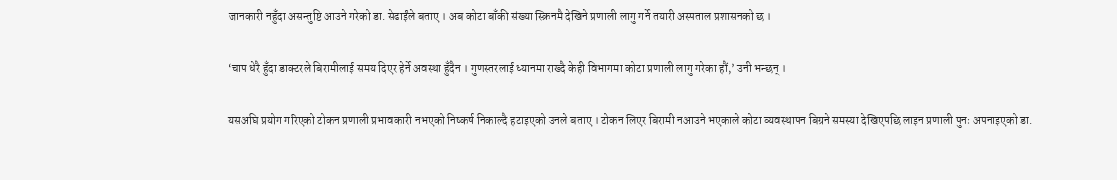जानकारी नहुँदा असन्तुष्टि आउने गरेको डा. सेढाईंले बताए । अब कोटा बाँकी संख्या स्क्रिनमै देखिने प्रणाली लागु गर्ने तयारी अस्पताल प्रशासनको छ ।

‘चाप धेरै हुँदा डाक्टरले बिरामीलाई समय दिएर हेर्ने अवस्था हुँदैन । गुणस्तरलाई ध्यानमा राख्दै केही विभागमा कोटा प्रणाली लागु गरेका हौं,’ उनी भन्छन् ।

यसअघि प्रयोग गरिएको टोकन प्रणाली प्रभावकारी नभएको निष्कर्ष निकाल्दै हटाइएको उनले बताए । टोकन लिएर बिरामी नआउने भएकाले कोटा व्यवस्थापन बिग्रने समस्या देखिएपछि लाइन प्रणाली पुनः अपनाइएको डा.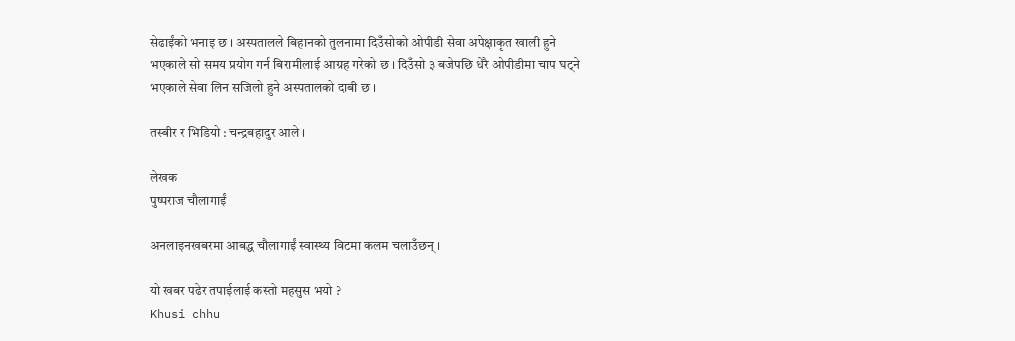सेढाईंको भनाइ छ । अस्पतालले बिहानको तुलनामा दिउँसोको ओपीडी सेवा अपेक्षाकृत खाली हुने भएकाले सो समय प्रयोग गर्न बिरामीलाई आग्रह गरेको छ । दिउँसो ३ बजेपछि धेरै ओपीडीमा चाप घट्ने भएकाले सेवा लिन सजिलो हुने अस्पतालको दाबी छ ।

तस्बीर र भिडियो : चन्द्रबहादुर आले ।

लेखक
पुष्पराज चौलागाईं

अनलाइनखबरमा आबद्ध चौलागाईं स्वास्थ्य विटमा कलम चलाउँछन् ।

यो खबर पढेर तपाईलाई कस्तो महसुस भयो ?
Khusi chhu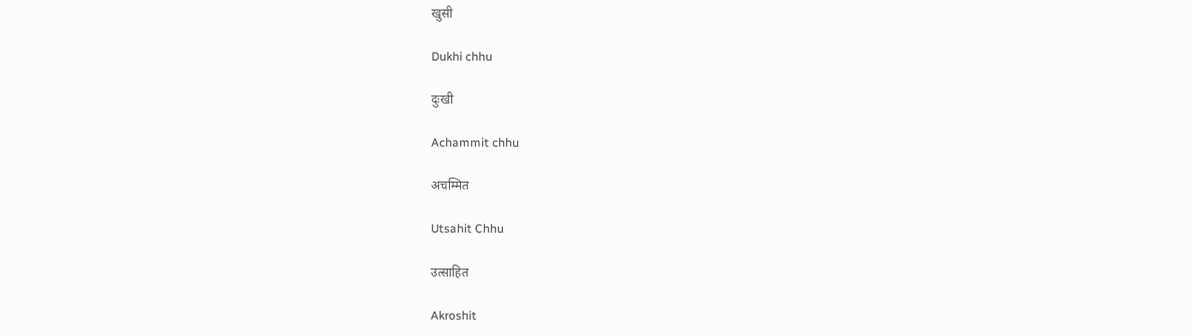खुसी

Dukhi chhu

दुःखी

Achammit chhu

अचम्मित

Utsahit Chhu

उत्साहित

Akroshit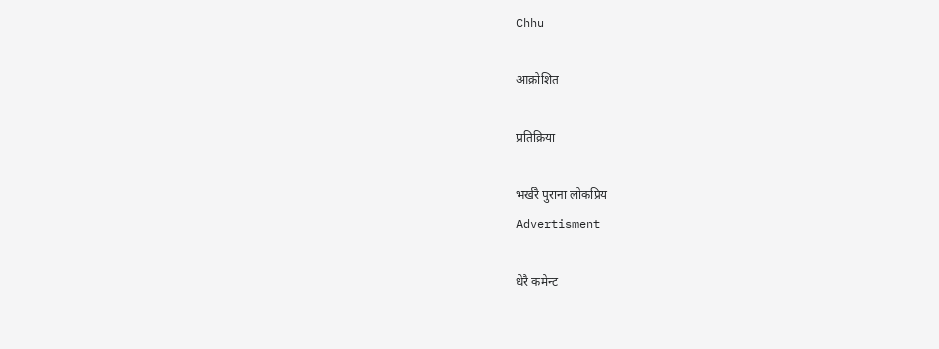Chhu

आक्रोशित

प्रतिक्रिया

भर्खरै पुराना लोकप्रिय
Advertisment

धेरै कमेन्ट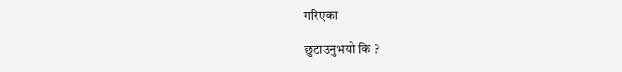गरिएका

छुटाउनुभयो कि ?